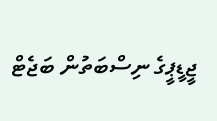ޖީޑީޕީގެ ނިސްބަތުން ބަޖެޓް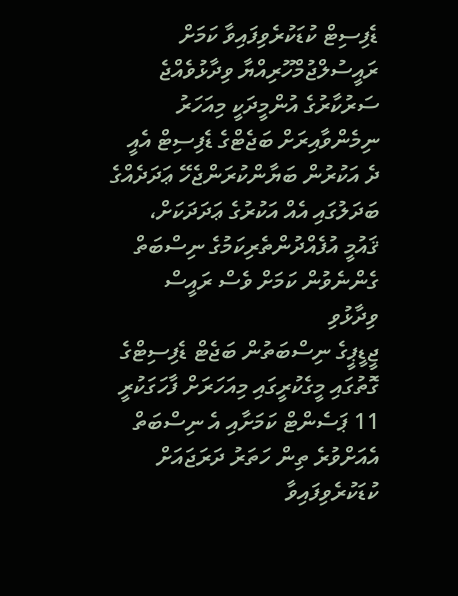ޑެފިސިޓް ކުޑަކުރެވިފައިވާ ކަމަށް ރައީސުލްޖުމްހޫރިއްޔާ ވިދާޅުވެއްޖެ
ސަރުކާރުގެ އުންމީދަކީ މިއަހަރު ނިމެންވާއިރަށް ބަޖެޓްގެ ޑެފިސިޓް އެއީ ދެ އަކުރުން ބަޔާންކުރަންޖެހޭ ޢަދަދެއްގެ ބަދަލުގައި އެއް އަކުރުގެ ޢަދަދަކަށް، ޤައުމީ އުފެއްދުންތެރިކަމުގެ ނިސްބަތް ގެންނެވުން ކަމަށް ވެސް ރައީސް ވިދާޅުވި
ޖީޑީޕީގެ ނިސްބަތުން ބަޖެޓް ޑެފިސިޓްގެ ގޮތުގައި މީގެކުރީގައި މިއަހަރަށް ފާހަގަކުރީ 11 ޕަސެންޓް ކަމަށާއި އެ ނިސްބަތް އެއަށްވުރެ ތިން ހަތަރު ދަރަޖައަށް ކުޑަކުރެވިފައިވާ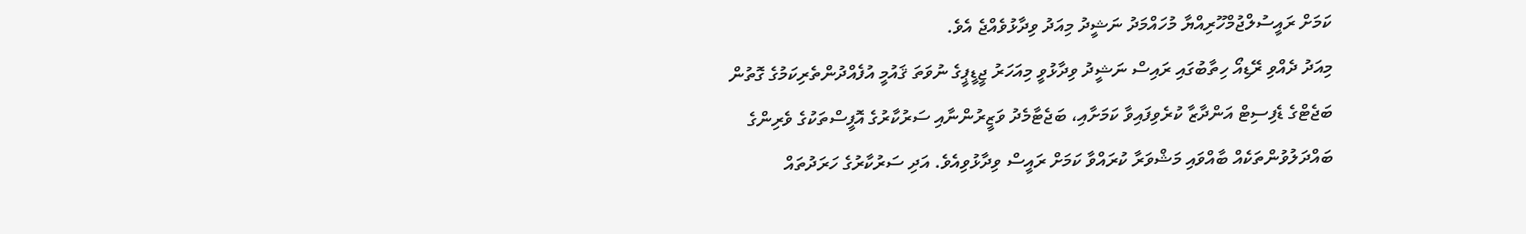ކަމަށް ރައީސުލްޖުމްހޫރިއްޔާ މުހައްމަދު ނަޝީދު މިއަދު ވިދާޅުވެއްޖެ އެވެ.
މިއަދު ދެއްވި ރޭޑިއޯ ހިތާބުގައި ރައިސް ނަޝީދު ވިދާޅުވީ މިއަހަރު ޖީޑީޕީގެ ނުވަތަ ޤައުމީ އުފެއްދުންތެރިކަމުގެ ގޮތުން ބަޖެޓްގެ ޑެފިސިޓް އަންދާޒާ ކުރެވިފައިވާ ކަމަށާއި، ބަޖެޓާމެދު ވަޒީރުންނާއި ސަރުކާރުގެ އޮފީސްތަކުގެ ވެރިންގެ ބައްދަލުވުންތަކެއް ބާއްވައި މަޝްވަރާ ކުރައްވާ ކަމަށް ރައީސް ވިދާޅުވިއެވެ. އަދި ސަރުކާރުގެ ހަރަދުތައް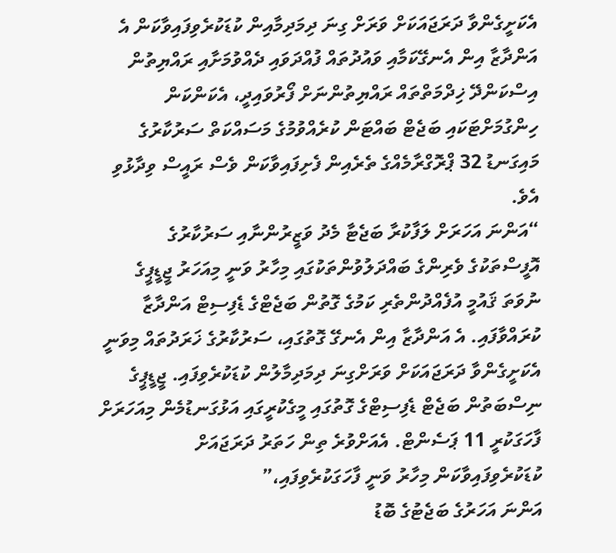އެކަށީގެންވާ ދަރަޖައަކަށް ވަރަށް ގިނަ ދިމަދިމާއިން ކުޑަކުރެވިފައިވާކަން އެ އަންދާޒާ އިން އެނގޭކަމާއި ވައުދުތައް ފުއްދަވައި ދެއްވުމަށާއި ރައްޔިތުން އިސްކަންދޭ ޚިދްމަތްތައް ރައްޔިތުންނަށް ފޯރުވައިދީ، އެކަންކަން ހިންގުމަށްޓަކައި ބަޖެޓް ބައްޓަން ކުރެއްވުމުގެ މަސައްކަތް ސަރުކާރުގެ މައިގަނޑު 32 ޕްރޮގްރާމެއްގެ ތެރެއިން ފެށިފައިވާކަން ވެސް ރައީސް ވިދާޅުވި އެވެ.
“އަންނަ އަހަރަށް ލަފާކުރާ ބަޖެޓާ މެދު ވަޒީރުންނާއި ސަރުކާރުގެ އޮފީސްތަކުގެ ވެރިންގެ ބައްދަލުވުންތަކުގައި މިހާރު ވަނީ މިއަހަރު ޖީޑީޕީގެ ނުވަތަ ޤައުމީ އުފެއްދުންތެރި ކަމުގެ ގޮތުން ބަޖެޓްގެ ޑެފިސިޓް އަންދާޒާ ކުރައްވާފައި. އެ އަންދާޒާ އިން އެނގޭ ގޮތުގައި، ސަރުކާރުގެ ޚަރަދުތައް މިވަނީ އެކަށީގެންވާ ދަރަޖައަކަށް ވަރަށްގިނަ ދިމަދިމާލުން ކުޑަކުރެވިފައި. ޖީޑީޕީގެ ނިސްބަތުން ބަޖެޓް ޑެފިސިޓްގެ ގޮތުގައި މީގެކުރީގައި އަޅުގަނޑުމެން މިއަހަރަށް ފާހަގަކުރީ 11 ޕަސެންޓް. އެއަށްވުރެ ތިން ހަތަރު ދަރަޖައަށް ކުޑަކުރެވިފައިވާކަން މިހާރު ވަނީ ފާހަގަކުރެވިފައި،”
އަންނަ އަހަރުގެ ބަޖެޓުގެ ބޮޑު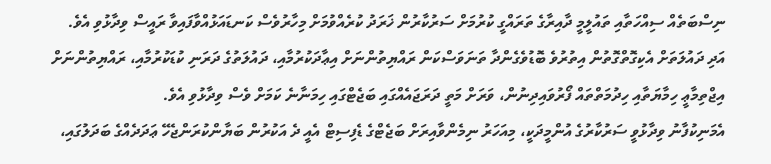ނިސްބަތެއް ސިއްހަތާއި ތައުލީމީ ދާއިރާގެ ތަރައްގީ ކުރުމަށް ސަރުކާރުން ޚަރަދު ކުރެއްވުމަށް މިހާރުވެސް ކަނޑައަޅުއްވާފައިވާ ރައީސް ވިދާޅުވި އެވެ. އަދި ދައުލަތަށް އެކިގޮތްގޮތުން އިތުރުވެ ބޮޑުވެގެންދާ ތަނަވަސްކަން ރައްޔިތުންނަށް އިޢާދަކުރުމާއި، ދައުލަތުގެ ދަރަނި ކުޑަކުރުމާއި، ރައްޔިތުންނަށް އިޖްތިމާޢީ ހިމާޔަތާއި ހިދުމަތްތައް ފޯރުވައިދިނުން، ވަރަށް މަތީ ދަރަޖައެއްގައި ބަޖެޓްގައި ހިމަނާނެ ކަމަށް ވެސް ވިދާޅުވި އެވެ.
އެމަނިކުފާނު ވިދާޅުވީ ސަރުކާރުގެ އުންމީދަކީ، މިއަހަރު ނިމެންވާއިރަށް ބަޖެޓްގެ ޑެފިސިޓް އެއީ ދެ އަކުރުން ބަޔާންކުރަންޖެހޭ ޢަދަދެއްގެ ބަދަލުގައި،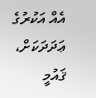އެއް އަކުރުގެ ޢަދަދަކަށް، ޤައުމީ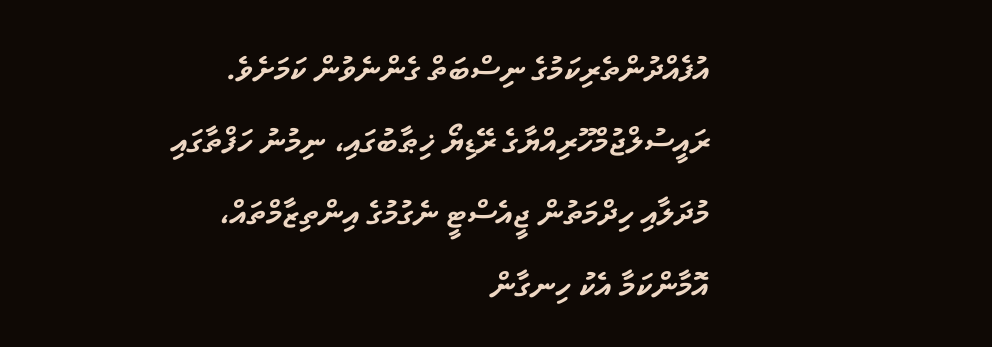އުފެއްދުންތެރިކަމުގެ ނިސްބަތް ގެންނެވުން ކަމަށެވެ.
ރައީސުލްޖުމްހޫރިއްޔާގެ ރޭޑިޔޯ ޚިޠާބުގައި، ނިމުނު ހަފްތާގައި މުދަލާއި ހިދްމަތުން ޖީއެސްޓީ ނެގުމުގެ އިންތިޒާމްތައް، އޮމާންކަމާ އެކު ހިނގާން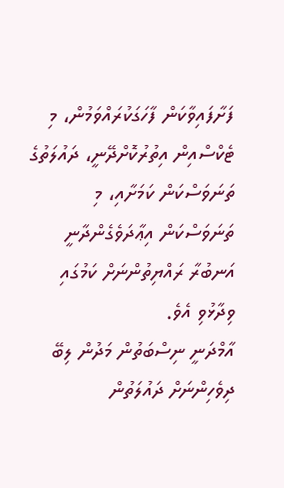ފަށާފައިވާކަން ފާހަގަކުރައްވަމުން، މި ޓެކްސްއިން އިތުރުކޮށްދޭނީ، ދައުލަތުގެ ތަނަވަސްކަން ކަމަށާއި، މި ތަނަވަސްކަން އިޢާދަވެގެންދާނީ އަނބުރާ ރައްޔިތުންނަށް ކަމުގައި ވިދާޅުވި އެވެ.
އާމްދަނީ ނިސްބަތުން މަދުން ލިބޭ ދިވެހިންނަށް ދައުލަތުން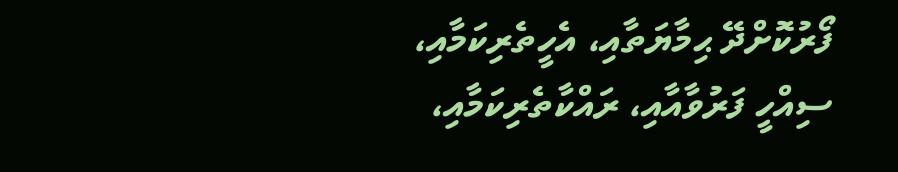ފޯރުކޮށްދޭ ޙިމާޔަތާއި، އެހީތެރިކަމާއި، ސިއްހީ ފަރުވާއާއި، ރައްކާތެރިކަމާއި،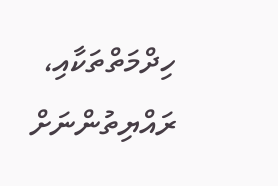ހިދްމަތްތަކާއި، ރައްޔިތުންނަށް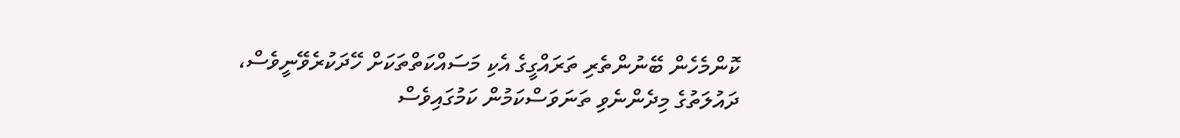ކޮންމެހެން ބޭނުންތެރި ތަރައްގީގެ އެކި މަސައްކަތްތަކަށް ހޭދަކުރެވޭނީވެސް، ދައުލަތުގެ މިދެންނެވި ތަނަވަސްކަމުން ކަމުގައިވެސް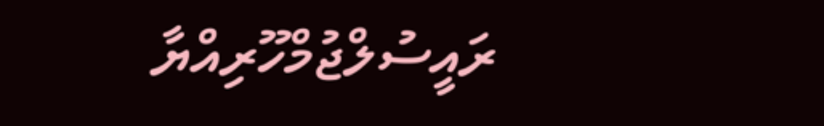ރައީސުލްޖުމްހޫރިއްޔާ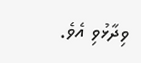ވިދާޅުވި އެވެ.